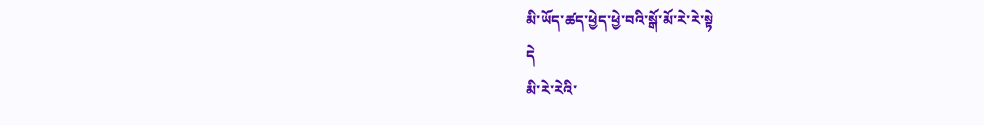མི་ཡོད་ཚད་ཕྱེད་ཕྱེ་བའི་སྒོ་མོ་རེ་རེ་སྟེ
དེ
མི་རེ་རེའི་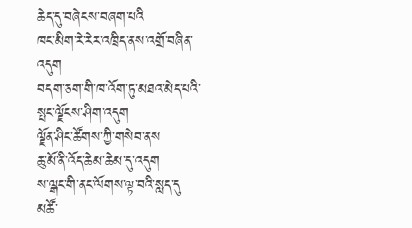ཆེད་དུ་བཞེངས་བཞག་པའི
ཁང་མིག་རེ་རེར་འཁྲིད་ནས་འགྲོ་བཞིན་འདུག
བདག་ཅག་གི་ཁ་འོག་ཏུ་མཐའ་མེད་པའི་སྤང་ལྗོངས་ཤིག་འདུག
ལྗོན་ཤིང་ཚོགས་ཀྱི་གསེབ་ནས
ཆུ་མོ་ནི་འོད་ཆེམ་ཆེམ་དུ་འདུག
ས་ལྒང་གི་ནང་ལོགས་ལྟ་བའི་སླད་དུ
མཚོ་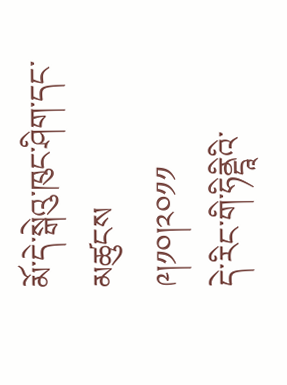མོ་དེ་སྒེའུ་ཁུང་ཤིག་དང་མཚུངས
༩།༡༠།༢༠༡༡
དེ་རིང་གི་ཧིནྡཱིའི་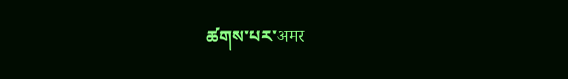ཚགས་པར་अमर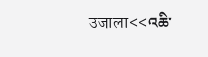उजाला<<འཆི་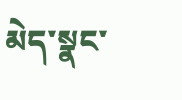མེད་སྣང་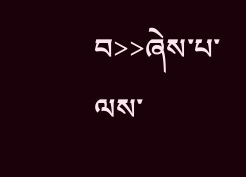བ>>ཞེས་པ་ལས་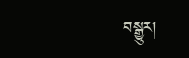བསྒྱུར།